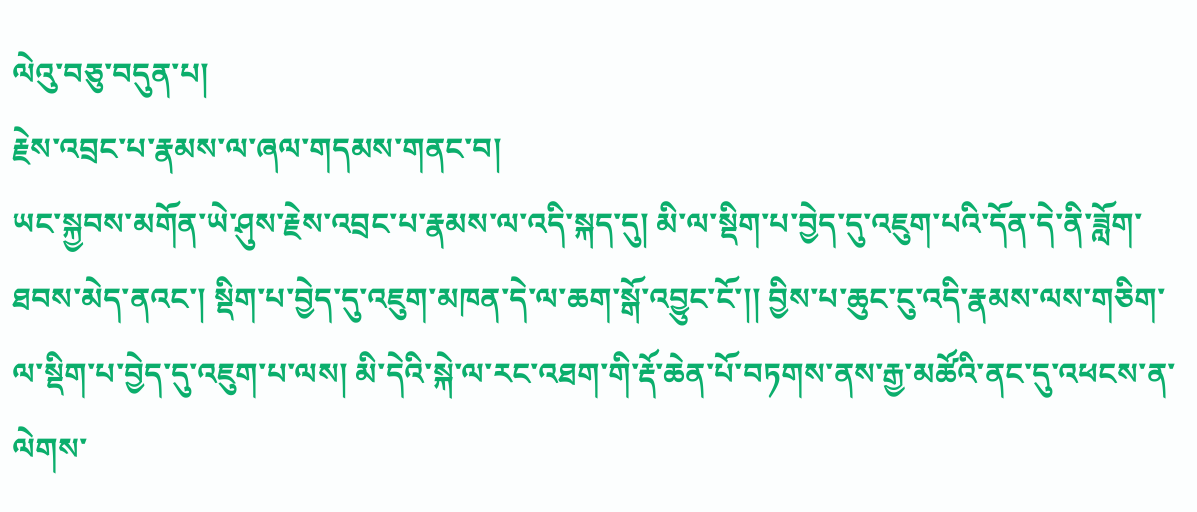ལེའུ་བཅུ་བདུན་པ།
རྗེས་འབྲང་པ་རྣམས་ལ་ཞལ་གདམས་གནང་བ།
ཡང་སྐྱབས་མགོན་ཡེ་ཤུས་རྗེས་འབྲང་པ་རྣམས་ལ་འདི་སྐད་དུ། མི་ལ་སྡིག་པ་བྱེད་དུ་འཇུག་པའི་དོན་དེ་ནི་ཟློག་ཐབས་མེད་ནའང་། སྡིག་པ་བྱེད་དུ་འཇུག་མཁན་དེ་ལ་ཆག་སྒོ་འབྱུང་ངོ་།། བྱིས་པ་ཆུང་ངུ་འདི་རྣམས་ལས་གཅིག་ལ་སྡིག་པ་བྱེད་དུ་འཇུག་པ་ལས། མི་དེའི་སྐེ་ལ་རང་འཐག་གི་རྡོ་ཆེན་པོ་བཏགས་ནས་རྒྱ་མཚོའི་ནང་དུ་འཕངས་ན་ལེགས་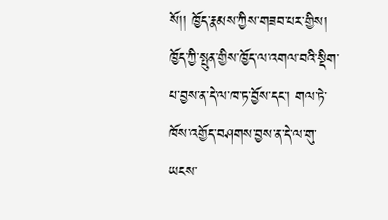སོ།། ཁྱོད་རྣམས་ཀྱིས་གཟབ་པར་གྱིས། ཁྱོད་ཀྱི་སྤུན་གྱིས་ཁྱོད་ལ་འགལ་བའི་སྡིག་པ་བྱས་ན་དེ་ལ་ཁ་ཏ་བྱོས་དང་། གལ་ཏེ་ཁོས་འགྱོད་བཤགས་བྱས་ན་དེ་ལ་གུ་ཡངས་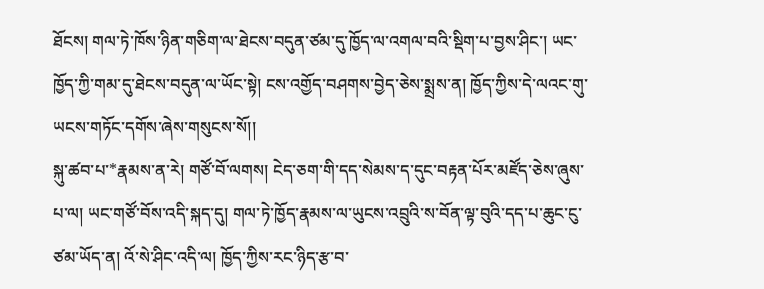ཐོངས། གལ་ཏེ་ཁོས་ཉིན་གཅིག་ལ་ཐེངས་བདུན་ཙམ་དུ་ཁྱོད་ལ་འགལ་བའི་སྡིག་པ་བྱས་ཤིང་། ཡང་ཁྱོད་ཀྱི་གམ་དུ་ཐེངས་བདུན་ལ་ཡོང་སྟེ། ངས་འགྱོད་བཤགས་བྱེད་ཅེས་སྨྲས་ན། ཁྱོད་ཀྱིས་དེ་ལའང་གུ་ཡངས་གཏོང་དགོས་ཞེས་གསུངས་སོ།།
སྐུ་ཚབ་པ་*རྣམས་ན་རེ། གཙོ་བོ་ལགས། ངེད་ཅག་གི་དད་སེམས་ད་དུང་བརྟན་པོར་མཛོད་ཅེས་ཞུས་པ་ལ། ཡང་གཙོ་བོས་འདི་སྐད་དུ། གལ་ཏེ་ཁྱོད་རྣམས་ལ་ཡུངས་འབྲུའི་ས་བོན་ལྟ་བུའི་དད་པ་ཆུང་ངུ་ཙམ་ཡོད་ན། འོ་སེ་ཤིང་འདི་ལ། ཁྱོད་ཀྱིས་རང་ཉིད་རྩ་བ་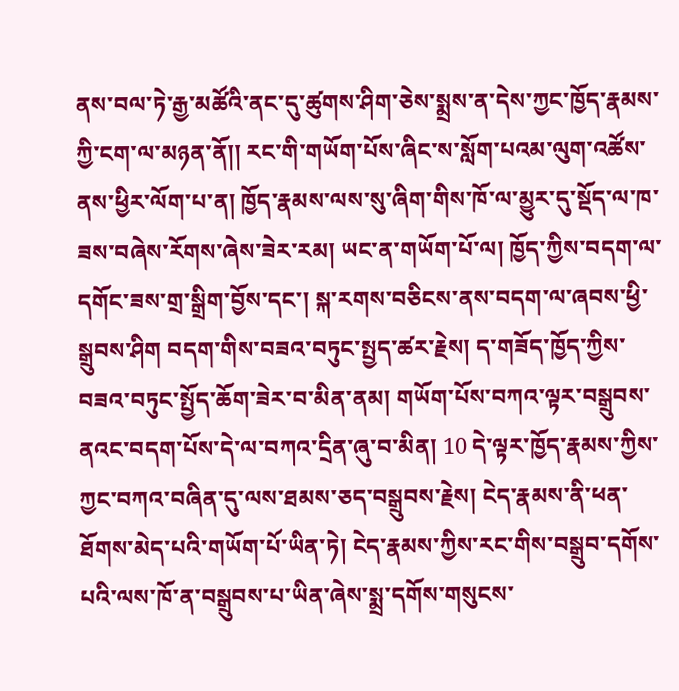ནས་བལ་ཏེ་རྒྱ་མཚོའི་ནང་དུ་ཚུགས་ཤིག་ཅེས་སྨྲས་ན་དེས་ཀྱང་ཁྱོད་རྣམས་ཀྱི་ངག་ལ་མཉན་ནོ།། རང་གི་གཡོག་པོས་ཞིང་ས་སློག་པའམ་ལུག་འཚོས་ནས་ཕྱིར་ལོག་པ་ན། ཁྱོད་རྣམས་ལས་སུ་ཞིག་གིས་ཁོ་ལ་མྱུར་དུ་སྡོད་ལ་ཁ་ཟས་བཞེས་རོགས་ཞེས་ཟེར་རམ། ཡང་ན་གཡོག་པོ་ལ། ཁྱོད་ཀྱིས་བདག་ལ་དགོང་ཟས་གྲ་སྒྲིག་བྱོས་དང་། སྐ་རགས་བཅིངས་ནས་བདག་ལ་ཞབས་ཕྱི་སྒྲུབས་ཤིག བདག་གིས་བཟའ་བཏུང་སྤྱད་ཚར་རྗེས། ད་གཟོད་ཁྱོད་ཀྱིས་བཟའ་བཏུང་སྤྱོད་ཆོག་ཟེར་བ་མིན་ནམ། གཡོག་པོས་བཀའ་ལྟར་བསྒྲུབས་ནའང་བདག་པོས་དེ་ལ་བཀའ་དྲིན་ཞུ་བ་མིན། 10 དེ་ལྟར་ཁྱོད་རྣམས་ཀྱིས་ཀྱང་བཀའ་བཞིན་དུ་ལས་ཐམས་ཅད་བསྒྲུབས་རྗེས། ངེད་རྣམས་ནི་ཕན་ཐོགས་མེད་པའི་གཡོག་པོ་ཡིན་ཏེ། ངེད་རྣམས་ཀྱིས་རང་གིས་བསྒྲུབ་དགོས་པའི་ལས་ཁོ་ན་བསྒྲུབས་པ་ཡིན་ཞེས་སྨྲ་དགོས་གསུངས་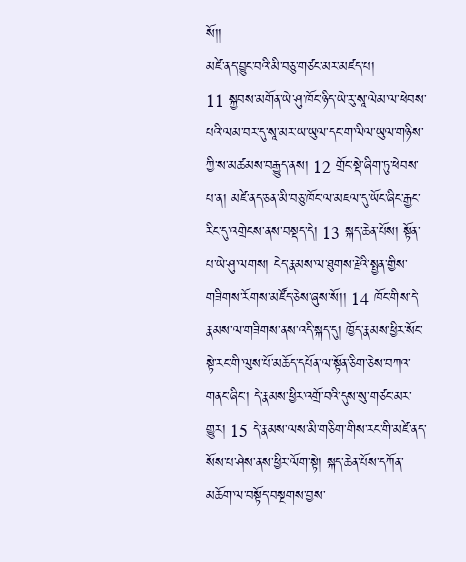སོ།།
མཛེ་ནད་བྱུང་བའི་མི་བཅུ་གཙང་མར་མཛད་པ།
11 སྐྱབས་མགོན་ཡེ་ཤུ་ཁོང་ཉིད་ཡེ་རུ་སཱ་ལེམ་ལ་ཕེབས་པའི་ལམ་བར་དུ་སཱ་མར་ཡ་ཡུལ་དང་ག་ལིལ་ཡུལ་གཉིས་ཀྱི་ས་མཚམས་བརྒྱུད་ནས། 12 གྲོང་སྡེ་ཞིག་ཏུ་ཕེབས་པ་ན། མཛེ་ནད་ཅན་མི་བཅུ་ཁོང་ལ་མཇལ་དུ་ཡོང་ཞིང་རྒྱང་རིང་དུ་འགྲེངས་ནས་བསྡད་དེ། 13 སྐད་ཆེན་པོས། སྟོན་པ་ཡེ་ཤུ་ལགས། ངེད་རྣམས་ལ་ཐུགས་རྗེའི་སྤྱན་གྱིས་གཟིགས་རོགས་མཛོད་ཅེས་ཞུས་སོ།། 14 ཁོང་གིས་དེ་རྣམས་ལ་གཟིགས་ནས་འདི་སྐད་དུ། ཁྱོད་རྣམས་ཕྱིར་སོང་སྟེ་རང་གི་ལུས་པོ་མཆོད་དཔོན་ལ་སྟོན་ཅིག་ཅེས་བཀའ་གནང་ཞིང་། དེ་རྣམས་ཕྱིར་འགྲོ་བའི་དུས་སུ་གཙང་མར་གྱུར། 15 དེ་རྣམས་ལས་མི་གཅིག་གིས་རང་གི་མཛེ་ནད་སོས་པ་ཤེས་ནས་ཕྱིར་ལོག་སྟེ། སྐད་ཆེན་པོས་དཀོན་མཆོག་ལ་བསྟོད་བསྔགས་བྱས་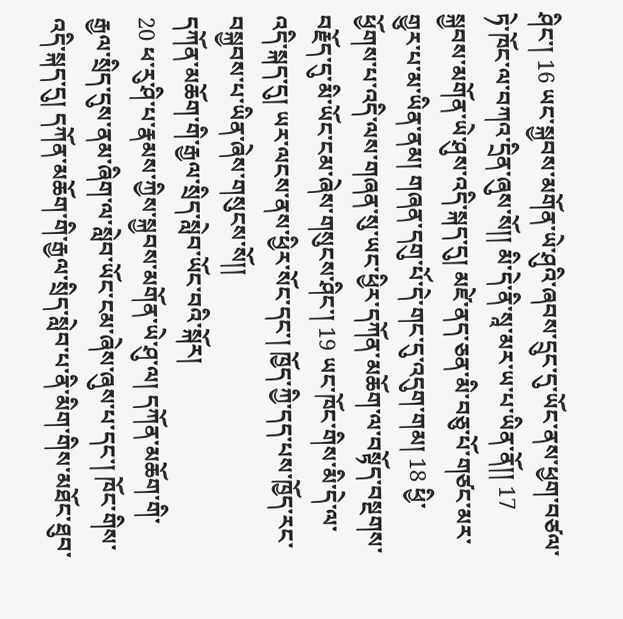ཤིང་། 16 ཡང་སྐྱབས་མགོན་ཡེ་ཤུའི་ཞབས་དྲུང་དུ་ཡོང་ནས་ཕྱག་བཙལ་ཏེ་ཁོང་ལ་བཀའ་དྲིན་ཞུས་སོ།། མི་དེ་ནི་སཱ་མར་ཡ་པ་ཡིན་ནོ།། 17 སྐྱབས་མགོན་ཡེ་ཤུས་འདི་སྐད་དུ། མཛེ་ནད་ཅན་མི་བཅུ་པོ་གཙང་མར་གྱུར་པ་མ་ཡིན་ནམ། གཞན་དགུ་པོ་དེ་གང་དུ་འདུག་གམ། 18 ཕྱི་ཕྱོགས་པ་འདི་ལས་གཞན་སུ་ཡང་ཕྱིར་དཀོན་མཆོག་ལ་བསྟོད་བསྔགས་བརྗོད་དུ་མི་ཡོང་ངམ་ཞེས་གསུངས་ཤིང་། 19 ཡང་ཁོང་གིས་མི་དེ་ལ་འདི་སྐད་དུ། ཡར་ལངས་ནས་ཕྱིར་སོང་དང་། ཁྱོད་ཀྱི་དད་པས་ཁྱོད་རང་བསྐྱབས་པ་ཡིན་ཞེས་གསུངས་སོ།།
དཀོན་མཆོག་གི་རྒྱལ་སྲིད་སླེབ་ཡོང་བའི་སྐོར།
20 ཕ་རུ་ཤི་པ་རྣམས་ཀྱིས་སྐྱབས་མགོན་ཡེ་ཤུ་ལ། དཀོན་མཆོག་གི་རྒྱལ་སྲིད་དུས་ནམ་ཞིག་ལ་སླེབ་ཡོང་ངམ་ཞེས་ཞུས་པ་དང་། ཁོང་གིས་འདི་སྐད་དུ། དཀོན་མཆོག་གི་རྒྱལ་སྲིད་སླེབ་པ་ནི་མིག་གིས་མཐོང་ཐུབ་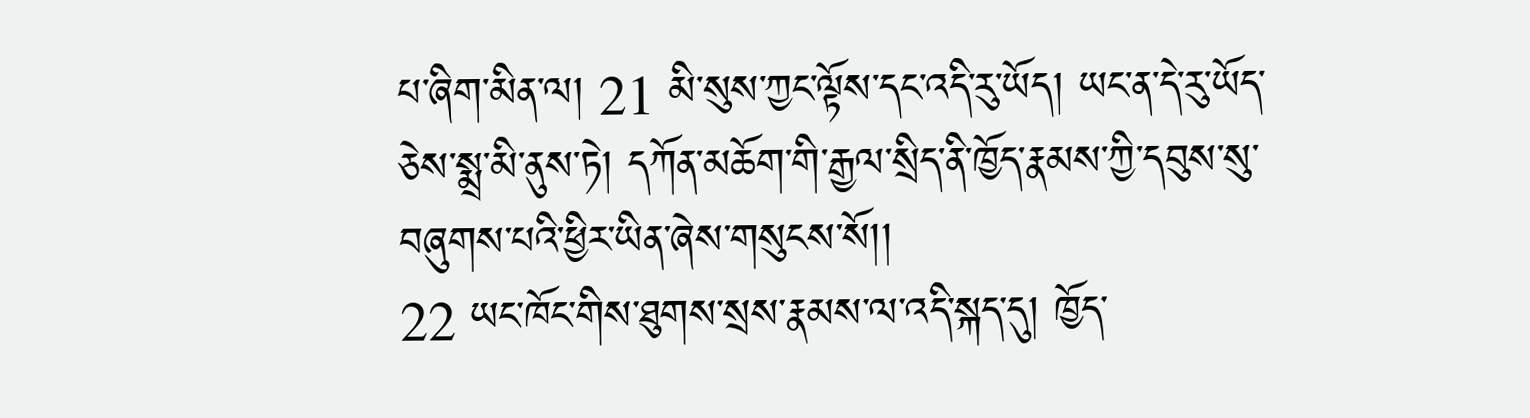པ་ཞིག་མིན་ལ། 21 མི་སུས་ཀྱང་ལྟོས་དང་འདི་རུ་ཡོད། ཡང་ན་དེ་རུ་ཡོད་ཅེས་སྨྲ་མི་ནུས་ཏེ། དཀོན་མཆོག་གི་རྒྱལ་སྲིད་ནི་ཁྱོད་རྣམས་ཀྱི་དབུས་སུ་བཞུགས་པའི་ཕྱིར་ཡིན་ཞེས་གསུངས་སོ།།
22 ཡང་ཁོང་གིས་ཐུགས་སྲས་རྣམས་ལ་འདི་སྐད་དུ། ཁྱོད་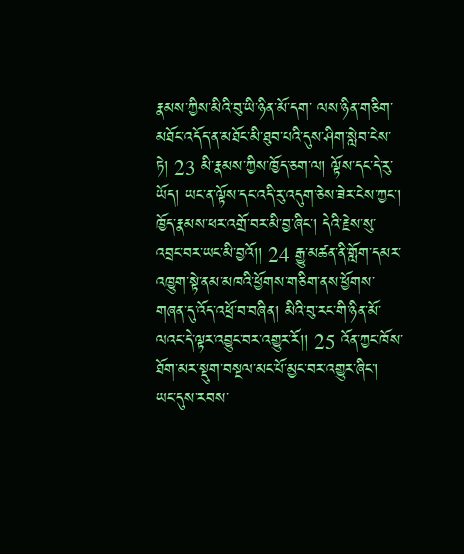རྣམས་ཀྱིས་མིའི་བུ་ཡི་ཉིན་མོ་དག་ ལས་ཉིན་གཅིག་མཐོང་འདོད་ན་མཐོང་མི་ཐུབ་པའི་དུས་ཤིག་སླེབ་ངེས་ཏེ། 23 མི་རྣམས་ཀྱིས་ཁྱོད་ཅག་ལ། ལྟོས་དང་དེ་རུ་ཡོད། ཡང་ན་ལྟོས་དང་འདི་རུ་འདུག་ཅེས་ཟེར་ངེས་ཀྱང་། ཁྱོད་རྣམས་ཕར་འགྲོ་བར་མི་བྱ་ཞིང་། དེའི་རྗེས་སུ་འབྲང་བར་ཡང་མི་བྱའོ།། 24 རྒྱུ་མཚན་ནི་གློག་དམར་འཁྱུག་སྟེ་ནམ་མཁའི་ཕྱོགས་གཅིག་ནས་ཕྱོགས་གཞན་དུ་འོད་འཕྲོ་བ་བཞིན། མིའི་བུ་རང་གི་ཉིན་མོ་ལའང་དེ་ལྟར་འབྱུང་བར་འགྱུར་རོ།། 25 འོན་ཀྱང་ཁོས་ཐོག་མར་སྡུག་བསྔལ་མང་པོ་མྱང་བར་འགྱུར་ཞིང་། ཡང་དུས་རབས་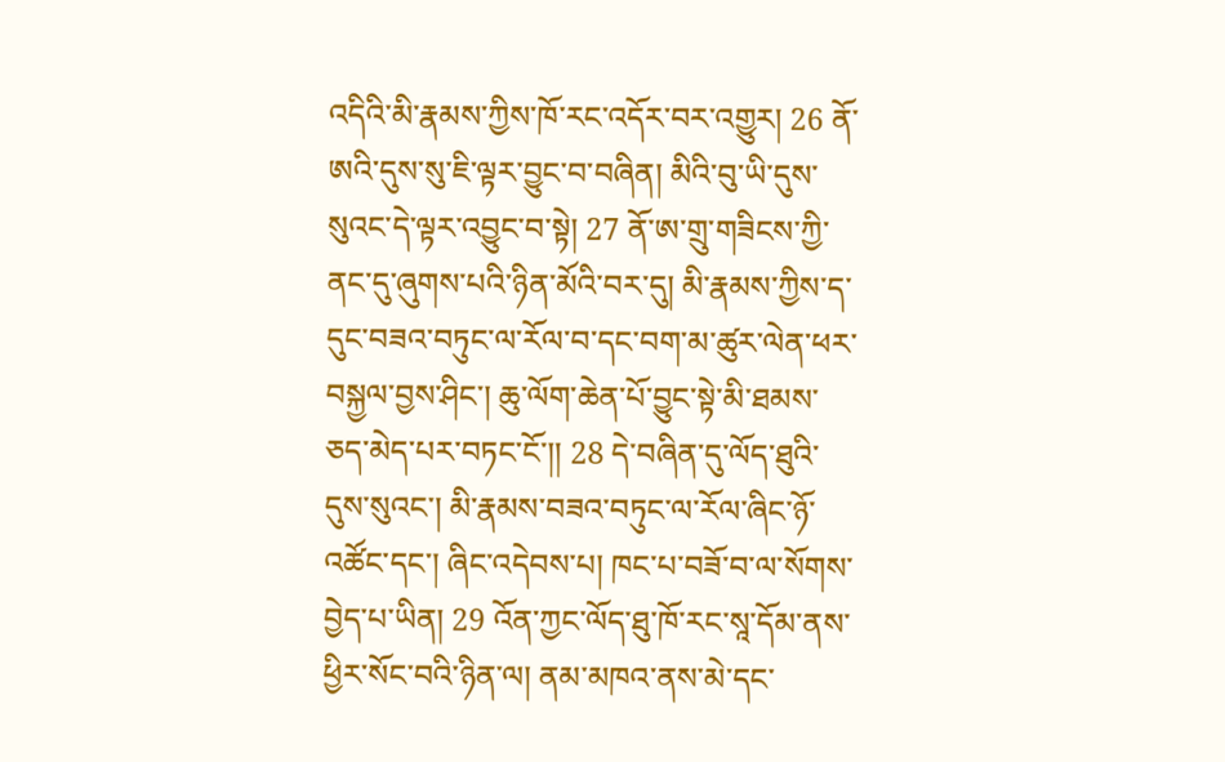འདིའི་མི་རྣམས་ཀྱིས་ཁོ་རང་འདོར་བར་འགྱུར། 26 ནོ་ཨའི་དུས་སུ་ཇི་ལྟར་བྱུང་བ་བཞིན། མིའི་བུ་ཡི་དུས་སུའང་དེ་ལྟར་འབྱུང་བ་སྟེ། 27 ནོ་ཨ་གྲུ་གཟིངས་ཀྱི་ནང་དུ་ཞུགས་པའི་ཉིན་མོའི་བར་དུ། མི་རྣམས་ཀྱིས་ད་དུང་བཟའ་བཏུང་ལ་རོལ་བ་དང་བག་མ་ཚུར་ལེན་ཕར་བསྐྱལ་བྱས་ཤིང་། ཆུ་ལོག་ཆེན་པོ་བྱུང་སྟེ་མི་ཐམས་ཅད་མེད་པར་བཏང་ངོ་།། 28 དེ་བཞིན་དུ་ལོད་ཐུའི་དུས་སུའང་། མི་རྣམས་བཟའ་བཏུང་ལ་རོལ་ཞིང་ཉོ་འཚོང་དང་། ཞིང་འདེབས་པ། ཁང་པ་བཟོ་བ་ལ་སོགས་བྱེད་པ་ཡིན། 29 འོན་ཀྱང་ལོད་ཐུ་ཁོ་རང་སཱ་དོམ་ནས་ཕྱིར་སོང་བའི་ཉིན་ལ། ནམ་མཁའ་ནས་མེ་དང་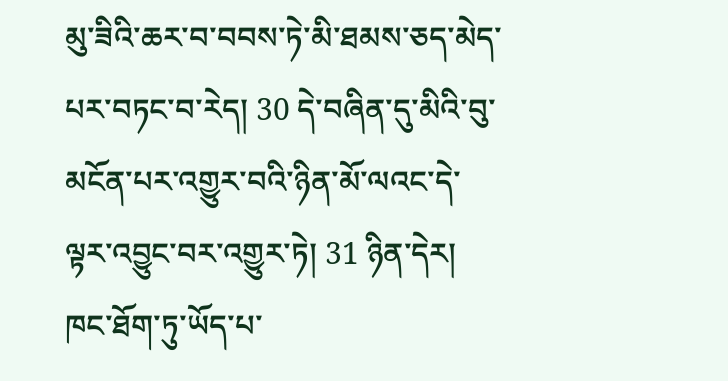མུ་ཟིའི་ཆར་བ་བབས་ཏེ་མི་ཐམས་ཅད་མེད་པར་བཏང་བ་རེད། 30 དེ་བཞིན་དུ་མིའི་བུ་མངོན་པར་འགྱུར་བའི་ཉིན་མོ་ལའང་དེ་ལྟར་འབྱུང་བར་འགྱུར་ཏེ། 31 ཉིན་དེར། ཁང་ཐོག་ཏུ་ཡོད་པ་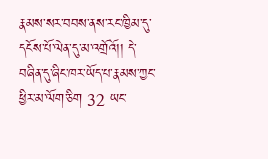རྣམས་སར་བབས་ནས་རང་ཁྱིམ་དུ་དངོས་པོ་ལེན་དུ་མ་འགྲོའོ།། དེ་བཞིན་དུ་ཞིང་ཁར་ཡོད་པ་རྣམས་ཀྱང་ཕྱིར་མ་ལོག་ཅིག 32 ཡང་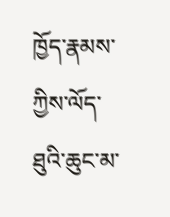ཁྱོད་རྣམས་ཀྱིས་ལོད་ཐུའི་ཆུང་མ་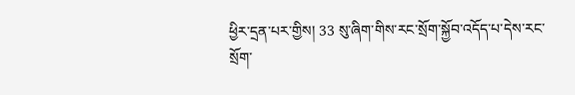ཕྱིར་དྲན་པར་གྱིས། 33 སུ་ཞིག་གིས་རང་སྲོག་སྐྱོབ་འདོད་པ་དེས་རང་སྲོག་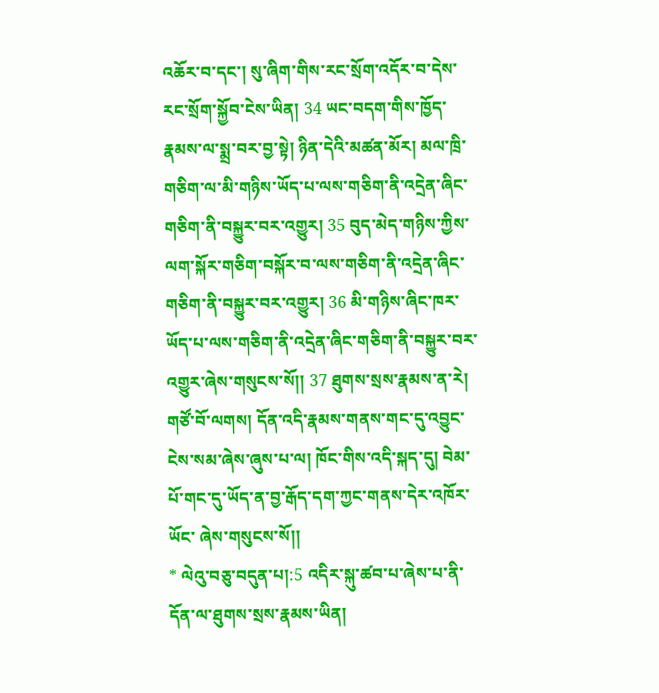འཆོར་བ་དང་། སུ་ཞིག་གིས་རང་སྲོག་འདོར་བ་དེས་རང་སྲོག་སྐྱོབ་ངེས་ཡིན། 34 ཡང་བདག་གིས་ཁྱོད་རྣམས་ལ་སྨྲ་བར་བྱ་སྟེ། ཉིན་དེའི་མཚན་མོར། མལ་ཁྲི་གཅིག་ལ་མི་གཉིས་ཡོད་པ་ལས་གཅིག་ནི་འདྲེན་ཞིང་གཅིག་ནི་བསྐྱུར་བར་འགྱུར། 35 བུད་མེད་གཉིས་ཀྱིས་ལག་སྐོར་གཅིག་བསྐོར་བ་ལས་གཅིག་ནི་འདྲེན་ཞིང་གཅིག་ནི་བསྐྱུར་བར་འགྱུར། 36 མི་གཉིས་ཞིང་ཁར་ཡོད་པ་ལས་གཅིག་ནི་འདྲེན་ཞིང་གཅིག་ནི་བསྐྱུར་བར་འགྱུར་ཞེས་གསུངས་སོ།། 37 ཐུགས་སྲས་རྣམས་ན་རེ། གཙོ་བོ་ལགས། དོན་འདི་རྣམས་གནས་གང་དུ་འབྱུང་ངེས་སམ་ཞེས་ཞུས་པ་ལ། ཁོང་གིས་འདི་སྐད་དུ། བེམ་པོ་གང་དུ་ཡོད་ན་བྱ་རྒོད་དག་ཀྱང་གནས་དེར་འཁོར་ཡོང་ ཞེས་གསུངས་སོ།།
* ལེའུ་བཅུ་བདུན་པ།:5 འདིར་སྐུ་ཚབ་པ་ཞེས་པ་ནི་དོན་ལ་ཐུགས་སྲས་རྣམས་ཡིན།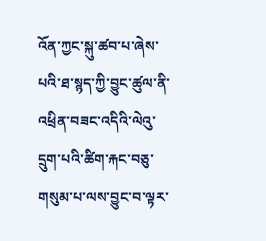འོན་ཀྱང་སྐུ་ཚབ་པ་ཞེས་པའི་ཐ་སྙད་ཀྱི་བྱུང་ཚུལ་ནི་འཕྲིན་བཟང་འདིའི་ལེའུ་དྲུག་པའི་ཚིག་རྐང་བཅུ་གསུམ་པ་ལས་བྱུང་བ་ལྟར་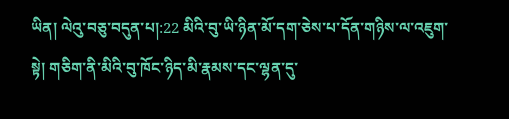ཡིན། ལེའུ་བཅུ་བདུན་པ།:22 མིའི་བུ་ཡི་ཉིན་མོ་དག་ཅེས་པ་དོན་གཉིས་ལ་འཇུག་སྟེ། གཅིག་ནི་མིའི་བུ་ཁོང་ཉིད་མི་རྣམས་དང་ལྷན་དུ་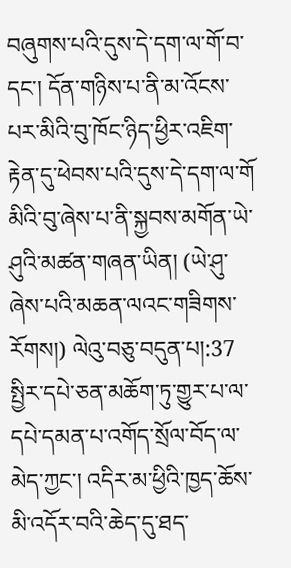བཞུགས་པའི་དུས་དེ་དག་ལ་གོ་བ་དང་། དོན་གཉིས་པ་ནི་མ་འོངས་པར་མིའི་བུ་ཁོང་ཉིད་ཕྱིར་འཇིག་རྟེན་དུ་ཕེབས་པའི་དུས་དེ་དག་ལ་གོ མིའི་བུ་ཞེས་པ་ནི་སྐྱབས་མགོན་ཡེ་ཤུའི་མཚན་གཞན་ཡིན། (ཡེ་ཤུ་ཞེས་པའི་མཆན་ལའང་གཟིགས་རོགས།) ལེའུ་བཅུ་བདུན་པ།:37 སྤྱིར་དཔེ་ཅན་མཆོག་ཏུ་གྱུར་པ་ལ་དཔེ་དམན་པ་འགོད་སྲོལ་བོད་ལ་མེད་ཀྱང་། འདིར་མ་ཕྱིའི་ཁྱད་ཆོས་མི་འདོར་བའི་ཆེད་དུ་ཐད་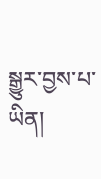སྒྱུར་བྱས་པ་ཡིན།